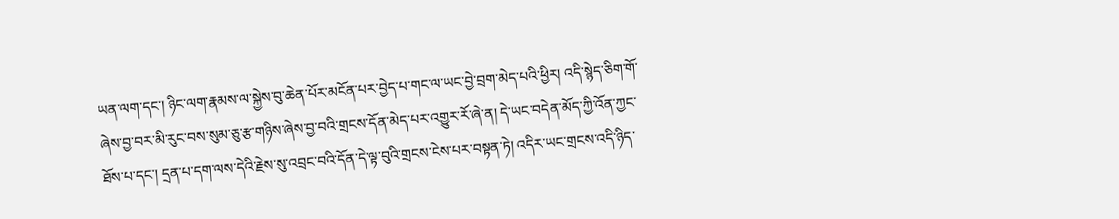ཡན་ལག་དང་། ཉིང་ལག་རྣམས་ལ་སྐྱེས་བུ་ཆེན་པོར་མངོན་པར་བྱེད་པ་གང་ལ་ཡང་བྱེ་བྲག་མེད་པའི་ཕྱིར། འདི་སྙེད་ཅིག་གོ་ཞེས་བྱ་བར་མི་རུང་བས་སུམ་ཅུ་རྩ་གཉིས་ཞེས་བྱ་བའི་གྲངས་དོན་མེད་པར་འགྱུར་རོ་ཞེ་ན། དེ་ཡང་བདེན་མོད་ཀྱི་འོན་ཀྱང་ཐོས་པ་དང་། དྲན་པ་དག་ལས་དེའི་རྗེས་སུ་འབྲང་བའི་དོན་དེ་ལྟ་བུའི་གྲངས་ངེས་པར་བསྟན་ཏེ། འདིར་ཡང་གྲངས་འདི་ཉིད་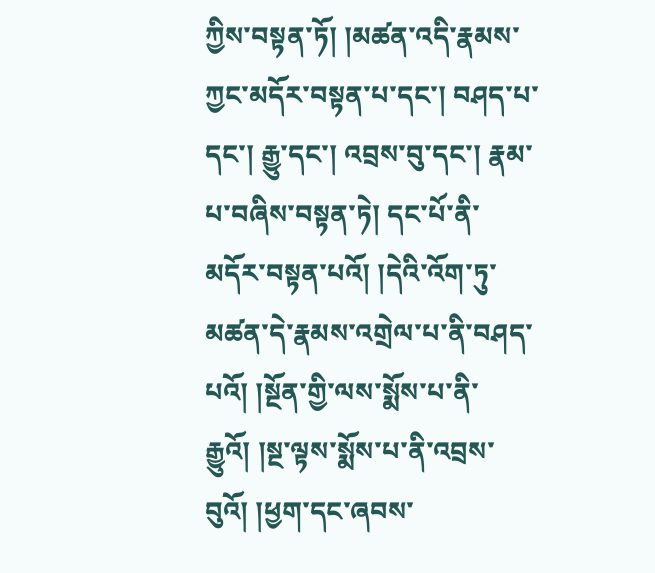ཀྱིས་བསྟན་ཏོ། །མཚན་འདི་རྣམས་ཀྱང་མདོར་བསྟན་པ་དང་། བཤད་པ་དང་། རྒྱུ་དང་། འབྲས་བུ་དང་། རྣམ་པ་བཞིས་བསྟན་ཏེ། དང་པོ་ནི་མདོར་བསྟན་པའོ། །དེའི་འོག་ཏུ་མཚན་དེ་རྣམས་འགྲེལ་པ་ནི་བཤད་པའོ། །སྔོན་གྱི་ལས་སྨོས་པ་ནི་རྒྱུའོ། །སྔ་ལྟས་སྨོས་པ་ནི་འབྲས་བུའོ། །ཕྱག་དང་ཞབས་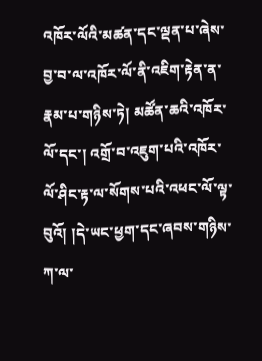འཁོར་ལོའི་མཚན་དང་ལྡན་པ་ཞེས་བྱ་བ་ལ་འཁོར་ལོ་ནི་འཇིག་རྟེན་ན་རྣམ་པ་གཉིས་ཏེ། མཚོན་ཆའི་འཁོར་ལོ་དང་། འགྲོ་བ་འཇུག་པའི་འཁོར་ལོ་ཤིང་རྟ་ལ་སོགས་པའི་འཕང་ལོ་ལྟ་བུའོ། །དེ་ཡང་ཕྱག་དང་ཞབས་གཉིས་ཀ་ལ་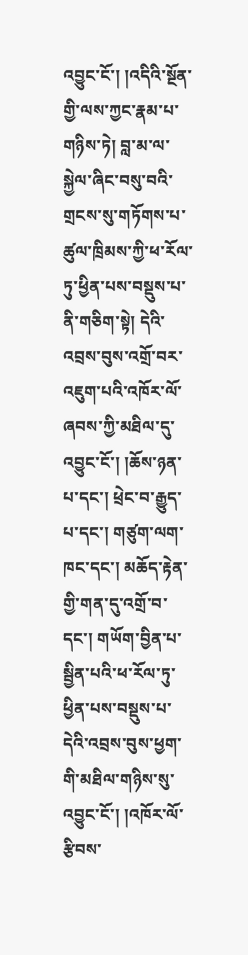འབྱུང་ངོ་། །འདིའི་སྔོན་གྱི་ལས་ཀྱང་རྣམ་པ་གཉིས་ཏེ། བླ་མ་ལ་སྐྱེལ་ཞིང་བསུ་བའི་གྲངས་སུ་གཏོགས་པ་ཚུལ་ཁྲིམས་ཀྱི་ཕ་རོལ་ཏུ་ཕྱིན་པས་བསྡུས་པ་ནི་གཅིག་སྟེ། དེའི་འབྲས་བུས་འགྲོ་བར་འཇུག་པའི་འཁོར་ལོ་ཞབས་ཀྱི་མཐིལ་དུ་འབྱུང་ངོ་། །ཆོས་ཉན་པ་དང་། ཕྲེང་བ་རྒྱུད་པ་དང་། གཙུག་ལག་ཁང་དང་། མཆོད་རྟེན་གྱི་གན་དུ་འགྲོ་བ་དང་། གཡོག་བྱིན་པ་སྦྱིན་པའི་ཕ་རོལ་ཏུ་ཕྱིན་པས་བསྡུས་པ་དེའི་འབྲས་བུས་ཕྱག་གི་མཐིལ་གཉིས་སུ་འབྱུང་ངོ་། །འཁོར་ལོ་རྩིབས་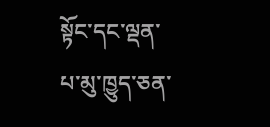སྟོང་དང་ལྡན་པ་མུ་ཁྱུད་ཅན་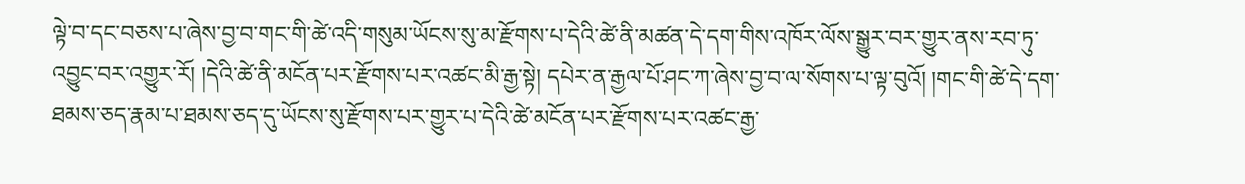ལྟེ་བ་དང་བཅས་པ་ཞེས་བྱ་བ་གང་གི་ཚེ་འདི་གསུམ་ཡོངས་སུ་མ་རྫོགས་པ་དེའི་ཚེ་ནི་མཚན་དེ་དག་གིས་འཁོར་ལོས་སྒྱུར་བར་གྱུར་ནས་རབ་ཏུ་འབྱུང་བར་འགྱུར་རོ། །དེའི་ཚེ་ནི་མངོན་པར་རྫོགས་པར་འཚང་མི་རྒྱ་སྟེ། དཔེར་ན་རྒྱལ་པོ་ཤང་ཀ་ཞེས་བྱ་བ་ལ་སོགས་པ་ལྟ་བུའོ། །གང་གི་ཚེ་དེ་དག་ཐམས་ཅད་རྣམ་པ་ཐམས་ཅད་དུ་ཡོངས་སུ་རྫོགས་པར་གྱུར་པ་དེའི་ཚེ་མངོན་པར་རྫོགས་པར་འཚང་རྒྱ་